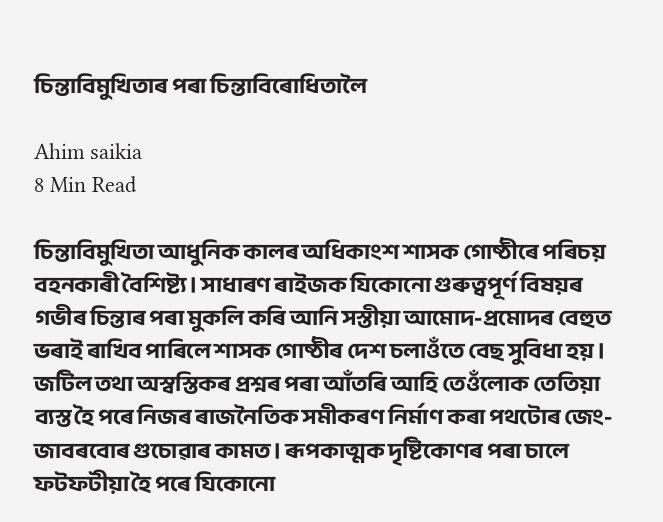চিন্তাবিমুখিতাৰ পৰা চিন্তাবিৰোধিতালৈ

Ahim saikia
8 Min Read

চিন্তাবিমুখিতা আধুনিক কালৰ অধিকাংশ শাসক গোষ্ঠীৰে পৰিচয় বহনকাৰী বৈশিষ্ট্য। সাধাৰণ ৰাইজক যিকোনো গুৰুত্বপূর্ণ বিষয়ৰ গভীৰ চিন্তাৰ পৰা মুকলি কৰি আনি সস্তীয়া আমোদ-প্রমোদৰ বেহুত ভৰাই ৰাখিব পাৰিলে শাসক গোষ্ঠীৰ দেশ চলাওঁতে বেছ সুবিধা হয়। জটিল তথা অস্বস্তিকৰ প্ৰশ্নৰ পৰা আঁতৰি আহি তেওঁলোক তেতিয়া ব্যস্ত হৈ পৰে নিজৰ ৰাজনৈতিক সমীকৰণ নিৰ্মাণ কৰা পথটোৰ জেং-জাবৰবোৰ গুচোৱাৰ কামত। ৰূপকাত্মক দৃষ্টিকোণৰ পৰা চালে ফটফটীয়া হৈ পৰে যিকোনো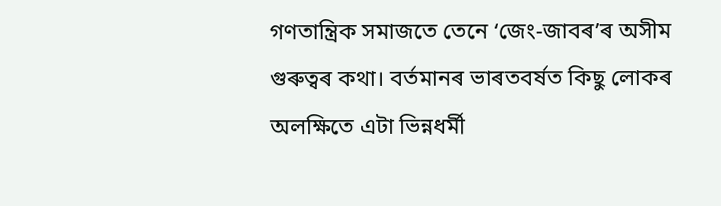গণতান্ত্রিক সমাজতে তেনে ‘জেং-জাবৰ’ৰ অসীম গুৰুত্বৰ কথা। বৰ্তমানৰ ভাৰতবৰ্ষত কিছু লোকৰ অলক্ষিতে এটা ভিন্নধর্মী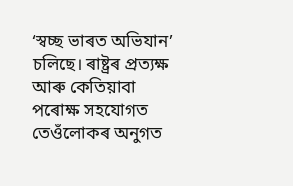‘স্বচ্ছ ভাৰত অভিযান’ চলিছে। ৰাষ্ট্ৰৰ প্ৰত্যক্ষ আৰু কেতিয়াবা পৰোক্ষ সহযোগত তেওঁলোকৰ অনুগত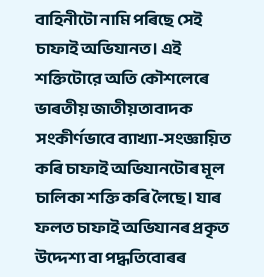বাহিনীটো নামি পৰিছে সেই চাফাই অভিযানত। এই শক্তিটোরে অতি কৌশলেৰে ভাৰতীয় জাতীয়তাবাদক সংকীর্ণভাবে ব্যাখ্যা-সংজ্ঞায়িত কৰি চাফাই অভিযানটোৰ মূল চালিকা শক্তি কৰি লৈছে। যাৰ ফলত চাফাই অভিযানৰ প্ৰকৃত উদ্দেশ্য বা পদ্ধতিবোৰৰ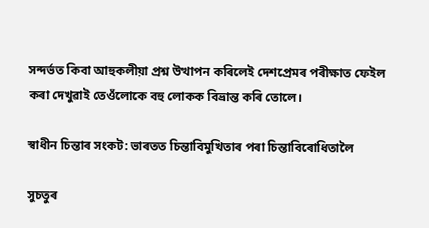সন্দর্ভত কিবা আহুকলীয়া প্রশ্ন উত্থাপন কৰিলেই দেশপ্ৰেমৰ পৰীক্ষাত ফেইল কৰা দেখুৱাই তেওঁলোকে বহু লোকক বিভ্রান্ত কৰি তোলে।

স্বাধীন চিন্তাৰ সংকট: ভাৰতত চিন্তাবিমুখিতাৰ পৰা চিন্তাবিৰোধিতালৈ

সুচতুৰ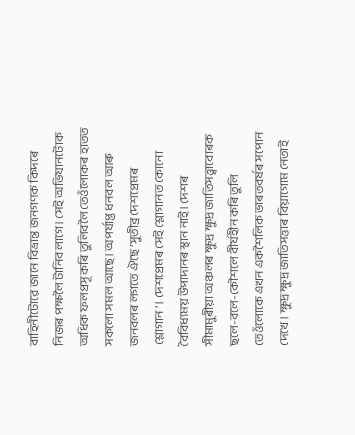বাহিনীটোৱে জানে বিভ্রান্ত জনগণক কিদৰে নিজৰ পক্ষলৈ টানিব লাগে। সেই অভিযানটোক অধিক ফলপ্রসূ কৰি তুলিবলৈ তেওঁলোকৰ হাতত সকলো সমল আছে। অপর্যাপ্ত ধনবল আৰু জনবলৰ লগতে ঐছে ‘সুতীব্র দেশপ্রেমৰ শ্লোগান’। দেশপ্রেমৰ সেই শ্লোগানত কোনো বৈবিধ্যময় উপাদানৰ স্থান নাই। দেশৰ সীমামুৰীয়া অঞ্চলৰ ক্ষুদ্র ক্ষুদ্র জাতিসত্ত্বাবোৰক ছলে-বলে-কৌশলে বীর্যহীন কৰি তুলি তেওঁলোকে এখন একশৈলিক ভাৰতবৰ্ষৰ সপোন দেখে। ক্ষুদ্র ক্ষুদ্র জাতিসত্তাৰ বিয়াগোম নেতাই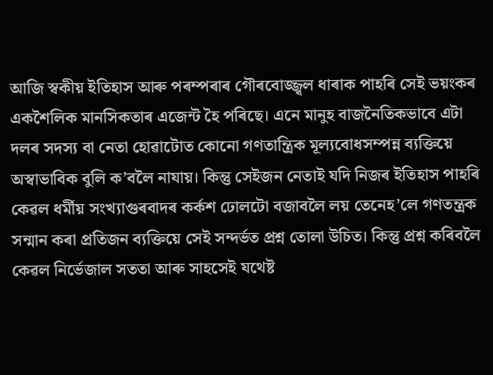আজি স্বকীয় ইতিহাস আৰু পৰম্পৰাৰ গৌৰবোজ্জ্বল ধাৰাক পাহৰি সেই ভয়ংকৰ একশৈলিক মানসিকতাৰ এজেন্ট হৈ পৰিছে। এনে মানুহ বাজনৈতিকভাবে এটা দলৰ সদস্য বা নেতা হোৱাটোত কোনো গণতান্ত্রিক মূল্যবোধসম্পন্ন ব্যক্তিয়ে অস্বাভাবিক বুলি ক’বলৈ নাযায়। কিন্তু সেইজন নেতাই যদি নিজৰ ইতিহাস পাহৰি কেৱল ধর্মীয় সংখ্যাগুৰবাদৰ কৰ্কশ ঢোলটো বজাবলৈ লয় তেনেহ’লে গণতন্ত্রক সন্মান কৰা প্রতিজন ব্যক্তিয়ে সেই সন্দর্ভত প্রশ্ন তোলা উচিত। কিন্তু প্রশ্ন কৰিবলৈ কেৱল নির্ভেজাল সততা আৰু সাহসেই যথেষ্ট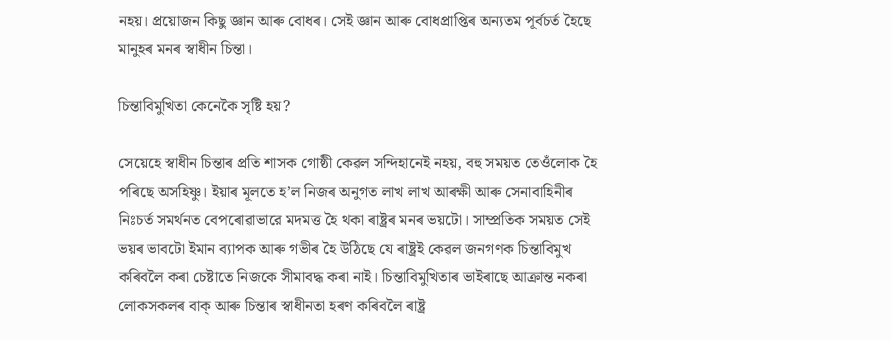নহয়। প্রয়োজন কিছু জ্ঞান আৰু বোধৰ। সেই জ্ঞান আৰু বোধপ্ৰাপ্তিৰ অন্যতম পূর্বচর্ত হৈছে মানুহৰ মনৰ স্বাধীন চিন্তা।

চিন্তাবিমুখিতা কেনেকৈ সৃষ্টি হয়?

সেয়েহে স্বাধীন চিন্তাৰ প্ৰতি শাসক গোষ্ঠী কেৱল সন্দিহানেই নহয়, বহু সময়ত তেওঁলোক হৈ পৰিছে অসহিষ্ণু। ইয়াৰ মূলতে হ’ল নিজৰ অনুগত লাখ লাখ আৰক্ষী আৰু সেনাবাহিনীৰ নিঃচর্ত সমর্থনত বেপৰোৱাভারে মদমত্ত হৈ থকা ৰাষ্ট্ৰৰ মনৰ ভয়টো। সাম্প্রতিক সময়ত সেই ভয়ৰ ভাবটো ইমান ব্যাপক আৰু গভীৰ হৈ উঠিছে যে ৰাষ্ট্ৰই কেৱল জনগণক চিন্তাবিমুখ কৰিবলৈ কৰা চেষ্টাতে নিজকে সীমাবদ্ধ কৰা নাই। চিন্তাবিমুখিতাৰ ভাইৰাছে আক্রান্ত নকৰা লোকসকলৰ বাক্ আৰু চিন্তাৰ স্বাধীনতা হৰণ কৰিবলৈ ৰাষ্ট্ৰ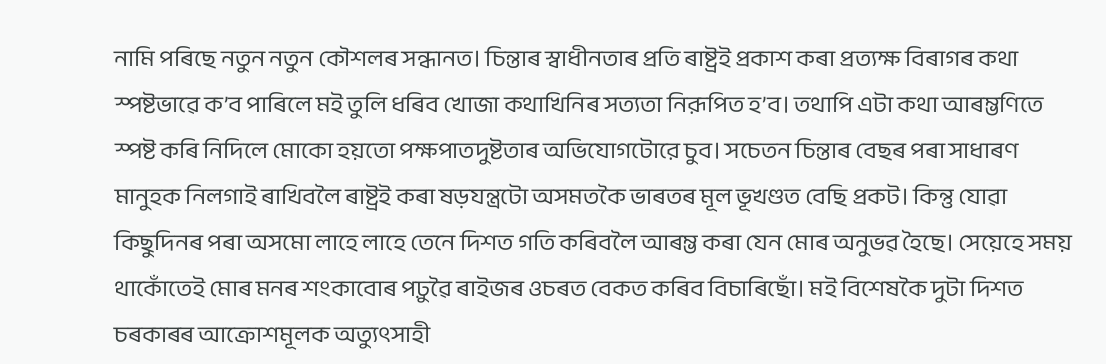নামি পৰিছে নতুন নতুন কৌশলৰ সন্ধানত। চিন্তাৰ স্বাধীনতাৰ প্ৰতি ৰাষ্ট্ৰই প্ৰকাশ কৰা প্ৰত্যক্ষ বিৰাগৰ কথা স্পষ্টভাৱে ক’ব পাৰিলে মই তুলি ধৰিব খোজা কথাখিনিৰ সত্যতা নিরূপিত হ’ব। তথাপি এটা কথা আৰম্ভণিতে স্পষ্ট কৰি নিদিলে মোকো হয়তো পক্ষপাতদুষ্টতাৰ অভিযোগটোরে চুব। সচেতন চিন্তাৰ বেছৰ পৰা সাধাৰণ মানুহক নিলগাই ৰাখিবলৈ ৰাষ্ট্ৰই কৰা ষড়যন্ত্ৰটো অসমতকৈ ভাৰতৰ মূল ভূখণ্ডত বেছি প্রকট। কিন্তু যোৱা কিছুদিনৰ পৰা অসমো লাহে লাহে তেনে দিশত গতি কৰিবলৈ আৰম্ভ কৰা যেন মোৰ অনুভৱ হৈছে। সেয়েহে সময় থাকোঁতেই মোৰ মনৰ শংকাবোৰ পঢ়ুৱৈ ৰাইজৰ ওচৰত বেকত কৰিব বিচাৰিছোঁ। মই বিশেষকৈ দুটা দিশত চৰকাৰৰ আক্রোশমূলক অত্যুৎসাহী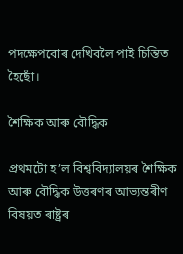পদক্ষেপবোৰ দেখিবলৈ পাই চিন্তিত হৈছোঁ।

শৈক্ষিক আৰু বৌদ্ধিক

প্রথমটো হ’ল বিশ্ববিদ্যালয়ৰ শৈক্ষিক আৰু বৌদ্ধিক উত্তৰণৰ আভ্যন্তৰীণ বিষয়ত ৰাষ্ট্ৰৰ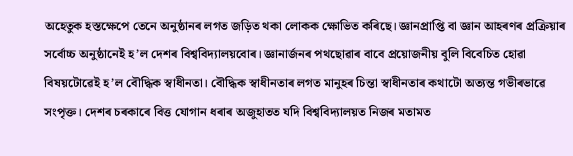অহেতুক হস্তক্ষেপে তেনে অনুষ্ঠানৰ লগত জড়িত থকা লোকক ক্ষোভিত কৰিছে। জ্ঞানপ্রাপ্তি বা জ্ঞান আহৰণৰ প্ৰক্ৰিয়াৰ সৰ্বোচ্চ অনুষ্ঠানেই হ’ল দেশৰ বিশ্ববিদ্যালয়বোৰ। জ্ঞানার্জনৰ পথছোৱাৰ বাবে প্রয়োজনীয় বুলি বিবেচিত হোৱা বিষয়টোৱেই হ’ল বৌদ্ধিক স্বাধীনতা। বৌদ্ধিক স্বাধীনতাৰ লগত মানুহৰ চিন্তা স্বাধীনতাৰ কথাটো অত্যন্ত গভীৰভাৱে সংপৃক্ত। দেশৰ চৰকাৰে বিত্ত যোগান ধৰাৰ অজুহাতত যদি বিশ্ববিদ্যালয়ত নিজৰ মতামত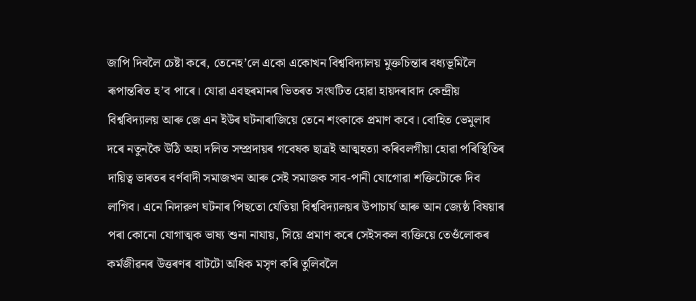জাপি দিবলৈ চেষ্টা কৰে, তেনেহ’লে একো একোখন বিশ্ববিদ্যালয় মুক্তচিন্তাৰ বধ্যভূমিলৈ ৰূপান্তৰিত হ’ব পাৰে। যোৱা এবছৰমানৰ ভিতৰত সংঘটিত হোৱা হায়দৰাবাদ কেন্দ্রীয় বিশ্ববিদ্যালয় আৰু জে এন ইউৰ ঘটনাৰাজিয়ে তেনে শংকাকে প্রমাণ কবে। বোহিত ভেমুলাব দৰে নতুনকৈ উঠি অহা দলিত সম্প্ৰদায়ৰ গবেষক ছাত্রই আত্মহত্যা কৰিবলগীয়া হোৱা পৰিস্থিতিৰ দায়িত্ব ভাৰতৰ বৰ্ণবাদী সমাজখন আৰু সেই সমাজক সাব-পানী যোগোৱা শক্তিটোকে দিব লাগিব। এনে নিদারুণ ঘটনাৰ পিছতো যেতিয়া বিশ্ববিদ্যালয়ৰ উপাচার্য আৰু আন জ্যেষ্ঠ বিষয়াৰ পৰা কোনো যোগাত্মক ভাষ্য শুনা নাযায়, সিয়ে প্রমাণ কৰে সেইসকল ব্যক্তিয়ে তেওঁলোকৰ কর্মজীৱনৰ উত্তৰণৰ বাটটো অধিক মসৃণ কৰি তুলিবলৈ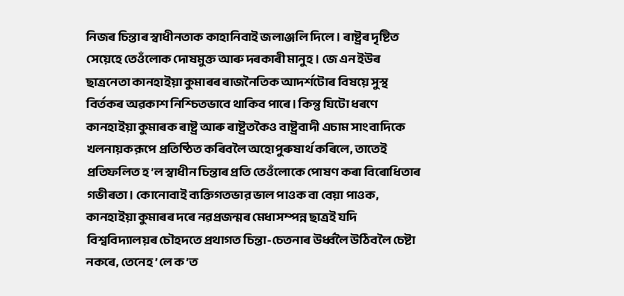নিজৰ চিন্তাৰ স্বাধীনতাক কাহানিবাই জলাঞ্জলি দিলে। ৰাষ্ট্ৰৰ দৃষ্টিত সেয়েহে তেওঁলোক দোষমুক্ত আৰু দৰকাৰী মানুহ। জে এন ইউৰ ছাত্রনেতা কানহাইয়া কুমাৰৰ ৰাজনৈতিক আদৰ্শটোৰ বিষয়ে সুস্থ বির্তকৰ অৱকাশ নিশ্চিতভাবে থাকিব পাৰে। কিন্তু যিটো ধৰণে কানহাইয়া কুমাৰক ৰাষ্ট্ৰ আৰু ৰাষ্ট্ৰতকৈও বাষ্ট্রবাদী এচাম সাংবাদিকে খলনায়করূপে প্রতিষ্ঠিত কৰিবলৈ অহোপুৰুষাৰ্থ কৰিলে, তাতেই প্রতিফলিত হ’ল স্বাধীন চিন্তাৰ প্ৰতি তেওঁলোকে পোষণ কৰা বিৰোধিতাৰ গভীৰতা। কোনোবাই ব্যক্তিগতভার ভাল পাওক বা বেয়া পাওক, কানহাইয়া কুমাৰৰ দৰে নৱপ্ৰজন্মৰ মেধাসম্পন্ন ছাত্রই যদি বিশ্ববিদ্যালয়ৰ চৌহদতে প্রথাগত চিন্তা-চেতনাৰ উর্ধ্বলৈ উঠিবলৈ চেষ্টা নকৰে, তেনেহ’লে ক’ত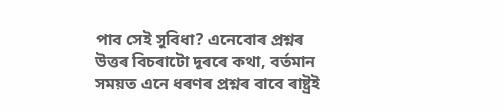পাব সেই সুবিধা? এনেবোৰ প্ৰশ্নৰ উত্তৰ বিচৰাটো দূৰৰে কথা, বর্তমান সময়ত এনে ধৰণৰ প্ৰশ্নৰ বাবে ৰাষ্ট্ৰই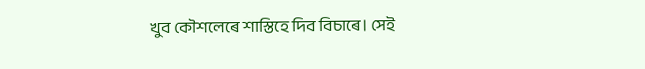খুব কৌশলেৰে শাস্তিহে দিব বিচাৰে। সেই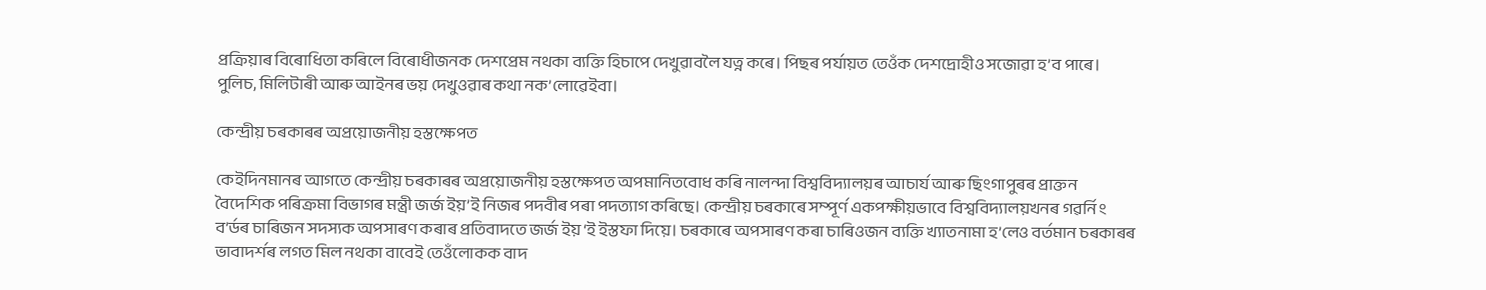প্ৰক্ৰিয়াৰ বিৰোধিতা কৰিলে বিৰোধীজনক দেশপ্রেম নথকা ব্যক্তি হিচাপে দেখুৱাবলৈ যত্ন কৰে। পিছৰ পৰ্যায়ত তেওঁক দেশদ্রোহীও সজোৱা হ’ব পাৰে। পুলিচ, মিলিটাৰী আৰু আইনৰ ভয় দেখুওৱাৰ কথা নক’লোৱেইবা।

কেন্দ্ৰীয় চৰকাৰৰ অপ্রয়োজনীয় হস্তক্ষেপত

কেইদিনমানৰ আগতে কেন্দ্ৰীয় চৰকাৰৰ অপ্রয়োজনীয় হস্তক্ষেপত অপমানিতবোধ কৰি নালন্দা বিশ্ববিদ্যালয়ৰ আচাৰ্য আৰু ছিংগাপুৰৰ প্ৰাক্তন বৈদেশিক পৰিক্ৰমা বিভাগৰ মন্ত্ৰী জর্জ ইয়’ই নিজৰ পদবীৰ পৰা পদত্যাগ কৰিছে। কেন্দ্ৰীয় চৰকাৰে সম্পূর্ণ একপক্ষীয়ভাবে বিশ্ববিদ্যালয়খনৰ গৱর্নিং ব’ৰ্ডৰ চাৰিজন সদস্যক অপসাৰণ কৰাৰ প্ৰতিবাদতে জর্জ ইয় ‘ই ইস্তফা দিয়ে। চৰকাৰে অপসাৰণ কৰা চাৰিওজন ব্যক্তি খ্যাতনামা হ’লেও বর্তমান চৰকাৰৰ ভাবাদৰ্শৰ লগত মিল নথকা বাবেই তেওঁলোকক বাদ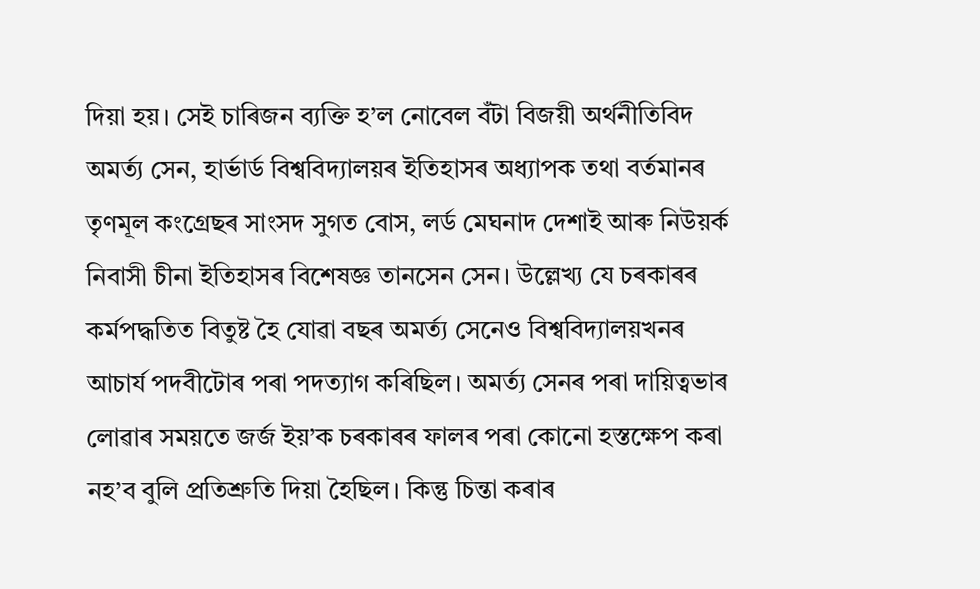দিয়া হয়। সেই চাৰিজন ব্যক্তি হ’ল নোবেল বঁটা বিজয়ী অর্থনীতিবিদ অমর্ত্য সেন, হার্ভার্ড বিশ্ববিদ্যালয়ৰ ইতিহাসৰ অধ্যাপক তথা বৰ্তমানৰ তৃণমূল কংগ্ৰেছৰ সাংসদ সুগত বোস, লর্ড মেঘনাদ দেশাই আৰু নিউয়র্ক নিবাসী চীনা ইতিহাসৰ বিশেষজ্ঞ তানসেন সেন। উল্লেখ্য যে চৰকাৰৰ কৰ্মপদ্ধতিত বিতুষ্ট হৈ যোৱা বছৰ অমর্ত্য সেনেও বিশ্ববিদ্যালয়খনৰ আচাৰ্য পদবীটোৰ পৰা পদত্যাগ কৰিছিল। অমর্ত্য সেনৰ পৰা দায়িত্বভাৰ লোৱাৰ সময়তে জর্জ ইয়’ক চৰকাৰৰ ফালৰ পৰা কোনো হস্তক্ষেপ কৰা নহ’ব বুলি প্রতিশ্রুতি দিয়া হৈছিল। কিন্তু চিন্তা কৰাৰ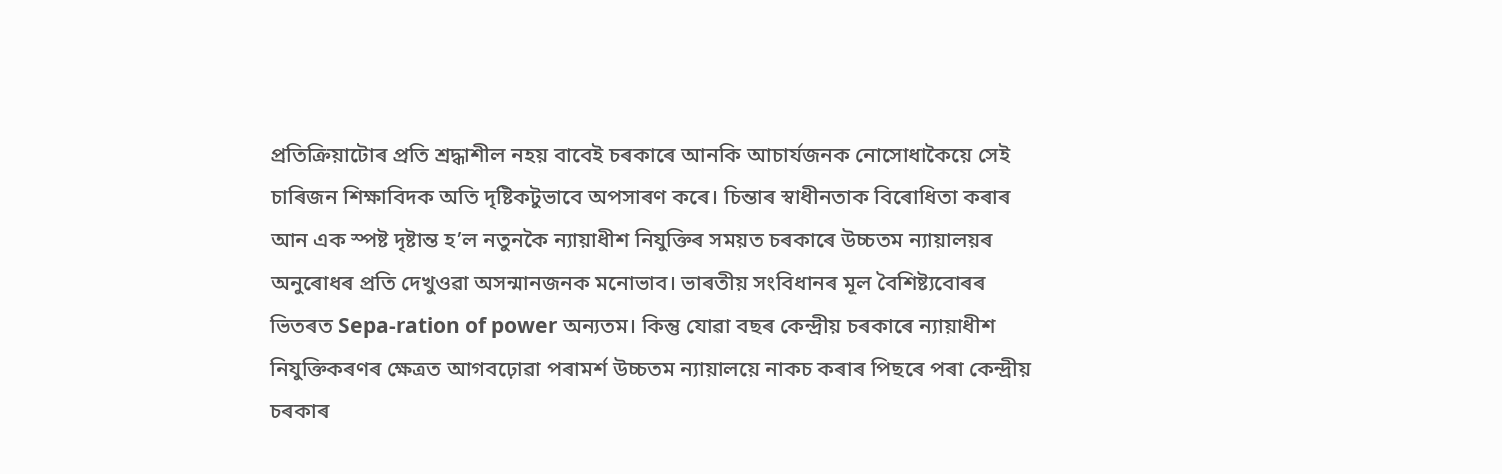প্ৰতিক্ৰিয়াটোৰ প্রতি শ্রদ্ধাশীল নহয় বাবেই চৰকাৰে আনকি আচার্যজনক নোসোধাকৈয়ে সেই চাৰিজন শিক্ষাবিদক অতি দৃষ্টিকটুভাবে অপসাৰণ কৰে। চিন্তাৰ স্বাধীনতাক বিৰোধিতা কৰাৰ আন এক স্পষ্ট দৃষ্টান্ত হ’ল নতুনকৈ ন্যায়াধীশ নিযুক্তিৰ সময়ত চৰকাৰে উচ্চতম ন্যায়ালয়ৰ অনুৰোধৰ প্ৰতি দেখুওৱা অসন্মানজনক মনোভাব। ভাৰতীয় সংবিধানৰ মূল বৈশিষ্ট্যবোৰৰ ভিতৰত Sepa-ration of power অন্যতম। কিন্তু যোৱা বছৰ কেন্দ্ৰীয় চৰকাৰে ন্যায়াধীশ নিযুক্তিকৰণৰ ক্ষেত্ৰত আগবঢ়োৱা পৰামৰ্শ উচ্চতম ন্যায়ালয়ে নাকচ কৰাৰ পিছৰে পৰা কেন্দ্ৰীয় চৰকাৰ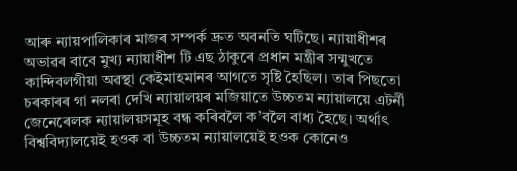আৰু ন্যায়পালিকাৰ মাজৰ সম্পৰ্ক দ্রুত অবনতি ঘটিছে। ন্যায়াধীশৰ অভাৱৰ বাবে মুখ্য ন্যায়াধীশ টি এছ ঠাকুৰে প্ৰধান মন্ত্ৰীৰ সন্মুখতে কান্দিবলগীয়া অৱস্থা কেইমাহমানৰ আগতে সৃষ্টি হৈছিল। তাৰ পিছতো চৰকাৰৰ গা নলৰা দেখি ন্যায়ালয়ৰ মজিয়াতে উচ্চতম ন্যায়ালয়ে এটর্নী জেনেৰেলক ন্যায়ালয়সমূহ বন্ধ কৰিবলৈ ক’বলৈ বাধ্য হৈছে। অর্থাৎ বিশ্ববিদ্যালয়েই হওক বা উচ্চতম ন্যায়ালয়েই হওক কোনেও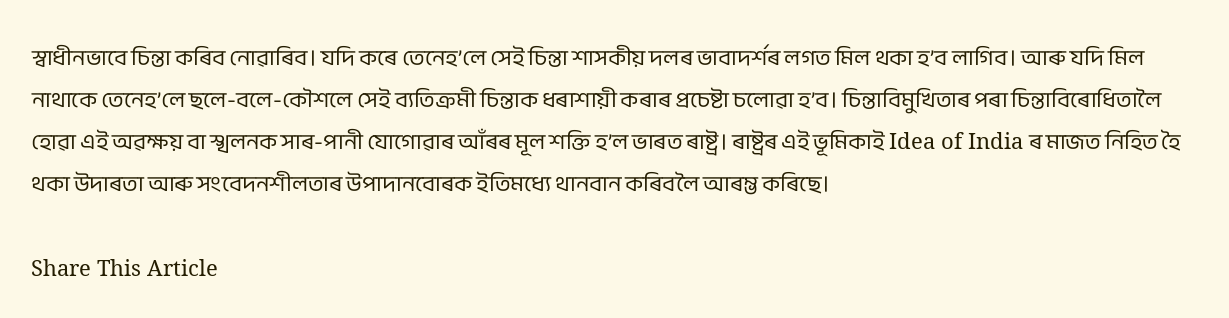স্বাধীনভাবে চিন্তা কৰিব নোৱাৰিব। যদি কৰে তেনেহ’লে সেই চিন্তা শাসকীয় দলৰ ভাবাদৰ্শৰ লগত মিল থকা হ’ব লাগিব। আৰু যদি মিল নাথাকে তেনেহ’লে ছলে-বলে-কৌশলে সেই ব্যতিক্রমী চিন্তাক ধৰাশায়ী কৰাৰ প্ৰচেষ্টা চলোৱা হ’ব। চিন্তাবিমুখিতাৰ পৰা চিন্তাবিৰোধিতালৈ হোৱা এই অৱক্ষয় বা স্খলনক সাৰ-পানী যোগোৱাৰ আঁৰৰ মূল শক্তি হ’ল ভাৰত ৰাষ্ট্ৰ। ৰাষ্ট্ৰৰ এই ভূমিকাই Idea of India ৰ মাজত নিহিত হৈ থকা উদাৰতা আৰু সংবেদনশীলতাৰ উপাদানবোৰক ইতিমধ্যে থানবান কৰিবলৈ আৰম্ভ কৰিছে।

Share This Article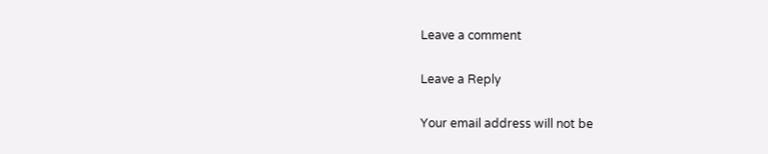Leave a comment

Leave a Reply

Your email address will not be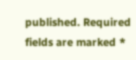published. Required fields are marked *